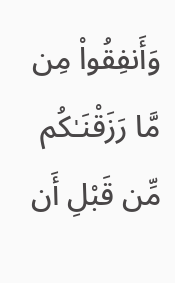وَأَنفِقُوا۟ مِن مَّا رَزَقْنَـٰكُم مِّن قَبْلِ أَن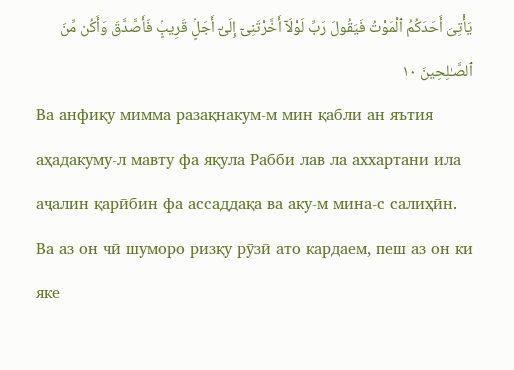يَأْتِىَ أَحَدَكُمُ ٱلْمَوْتُ فَيَقُولَ رَبِّ لَوْلَآ أَخَّرْتَنِىٓ إِلَىٰٓ أَجَلٍۢ قَرِيبٍۢ فَأَصَّدَّقَ وَأَكُن مِّنَ ٱلصَّـٰلِحِينَ ١٠
Ва анфиқу мимма разақнакум-м мин қабли ан яътия аҳадакуму-л мавту фа яқула Рабби лав ла аххартани ила аҷалин қарӣбин фа ассаддақа ва аку-м мина-с салиҳӣн.
Ва аз он чӣ шуморо ризқу рӯзӣ ато кардаем, пеш аз он ки яке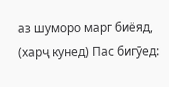аз шуморо марг биёяд, (харҷ кунед) Пас бигӯед: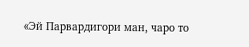«Эй Парвардигори ман, чаро то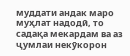муддати андак маро муҳлат надодӣ, то садақа мекардам ва аз ҷумлаи некӯкорон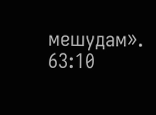мешудам».
63:10